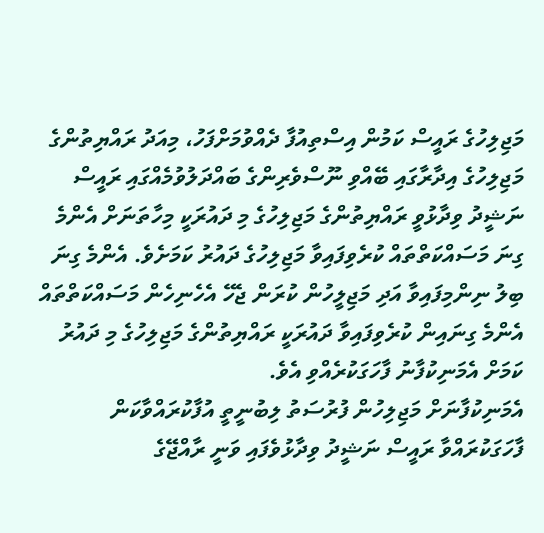މަޖިލިހުގެ ރައީސް ކަމުން އިސްތިއުފާ ދެއްވުމަށްފަހު، މިއަދު ރައްޔިތުންގެ މަޖިލިހުގެ އިދާރާގައި ބޭއްވި ނޫސްވެރިންގެ ބައްދަލުވުމެއްގައި ރައީސް ނަޝީދު ވިދާޅުވީ ރައްޔިތުންގެ މަޖިލިހުގެ މި ދައުރަކީ މިހާތަނަށް އެންމެ ގިނަ މަސައްކަތްތައް ކުރެވިފައިވާ މަޖިލިހުގެ ދައުރު ކަމަށެވެ. އެންމެ ގިނަ ބިލު ނިންމިފައިވާ އަދި މަޖިލީހުން ކުރަން ޖެހޭ އެހެނިހެން މަސައްކަތްތައް އެންމެ ގިނައިން ކުރެވިފައިވާ ދައުރަކީ ރައްޔިތުންގެ މަޖިލިހުގެ މި ދައުރު ކަމަށް އެމަނިކުފާނު ފާހަގަކުރެއްވި އެވެ.
އެމަނިކުފާނަށް މަޖިލިހުން ފުރުސަތު ލިބުނީތީ އުފާކުރައްވާކަން ފާހަގަކުރައްވާ ރައީސް ނަޝީދު ވިދާޅުވެފައި ވަނީ ރާއްޖޭގެ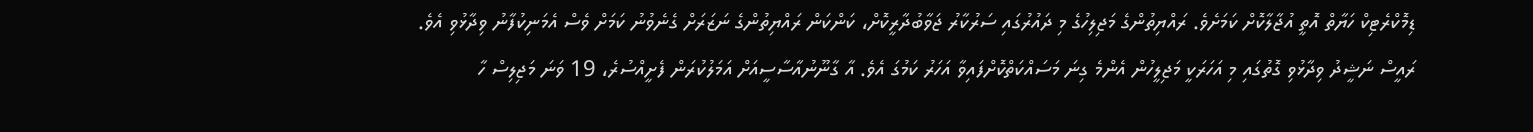ޑިމޮކްރެޓިކް ހަޔާތް އޮތީ އުޖާލާކޮށް ކަމަށެވެ. ރައްޔިތުންގެ މަޖިލިހުގެ މި ދައުރުގައި ސަރުކާރު ޖަވާބުދާރީކޮށް، ކަންކަން ރައްޔިތުންގެ ނަޒަރަށް ގެނެވުނު ކަމަށް ވެސް އެމަނިކުފާނު ވިދާޅުވި އެވެ.
ރައީސް ނަޝީދު ވިދާޅުވި ގޮތުގައި މި އަހަރަކީ މަޖިލީހުން އެންމެ ގިނަ މަސައްކަތްކޮށްފައިވާ އަހަރު ކަމުގަ އެވެ. އާ ގާނޫނުއާސާސީއަށް އަމަލުކުރަން ފެށީއްސުރެ، 19 ވަނަ މަޖިލިސް ހާ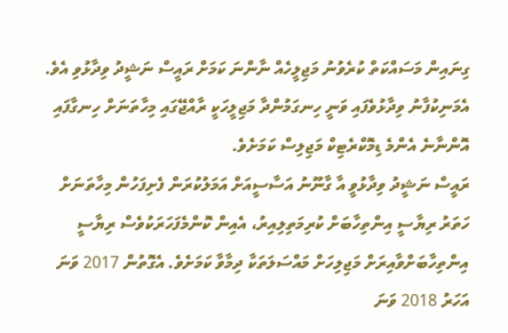ގިނައިން މަސައްކަތް ކުރެވުނު މަޖިލީހެއް ނާންނަ ކަމަށް ރައީސް ނަޝީދު ވިދާޅުވި އެވެ. އެމަނިކުފާނު ވިދާޅުވެފައި ވަނީ ހިނގަމުންދާ މަޖިލީހަކީ ރާއްޖޭގައި މިހާތަނަށް ހިނގާފައި އޮންނާނެ އެންމެ ޑިމޮކްރެޓިކް މަޖިލިސް ކަމަށެވެ.
ރައީސް ނަޝީދު ވިދާޅުވީ އާ ގާނޫނު އަސާސީއަށް އަމަލުކުރަން ފެށިފަހުން މިހާތަނަށް ހަތަރު ރިޔާސީ އިންތިހާބަށް ކުރިމަތިލިއިރު، އެއިން ކޮންމެފަހަރަކުވެސް ރިޔާސީ އިންތިހާބަށްވާއިރަށް މަޖިލިހަށް މައްސަލަތަކާ ދިމާވާ ކަމަށެވެ. އެގޮތުން 2017 ވަނަ އަހަރު 2018 ވަނަ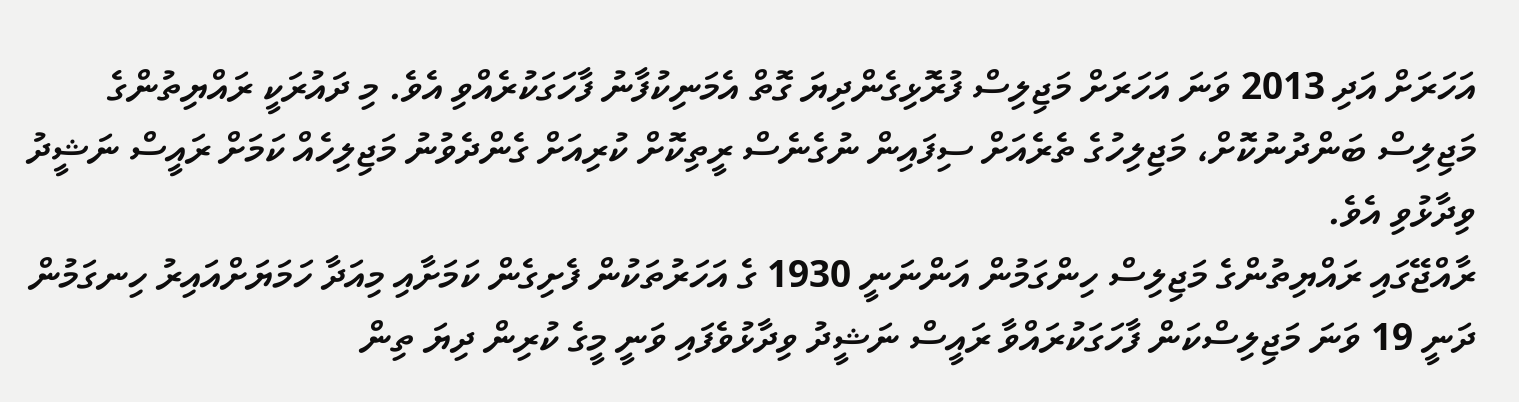އަހަރަށް އަދި 2013 ވަނަ އަހަރަށް މަޖިލިސް ފުރޮޅިގެންދިޔަ ގޮތް އެމަނިކުފާނު ފާހަގަކުރެއްވި އެވެ. މި ދައުރަކީ ރައްޔިތުންގެ މަޖިލިސް ބަންދުނުކޮށް، މަޖިލިހުގެ ތެރެއަށް ސިފައިން ނުގެނެސް ރީތިކޮށް ކުރިއަށް ގެންދެވުނު މަޖިލިހެއް ކަމަށް ރައީސް ނަޝީދު ވިދާޅުވި އެވެ.
ރާއްޖޭގައި ރައްޔިތުންގެ މަޖިލިސް ހިންގަމުން އަންނަނީ 1930 ގެ އަހަރުތަކުން ފެށިގެން ކަމަށާއި މިއަދާ ހަމަޔަށްއައިރު ހިނގަމުން ދަނީ 19 ވަނަ މަޖިލިސްކަން ފާހަގަކުރައްވާ ރައީސް ނަޝީދު ވިދާޅުވެފައި ވަނީ މީގެ ކުރިން ދިޔަ ތިން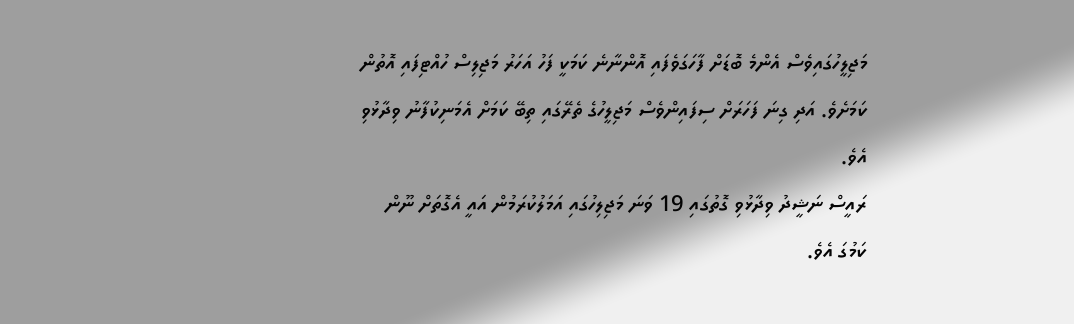މަޖިލީހުގައިވެސް އެންމެ ބޮޑަށް ފާހަގަވެފައި އޮންނާނެ ކަމަކީ ފަހު އަހަރު މަޖިލިސް ހުއްޓިފައި އޮތުން ކަމަށެވެ. އަދި ގިނަ ފަހަރަށް ސިފައިންވެސް މަޖިލީހުގެ ތެރޭގައި ތިބޭ ކަމަށް އެމަނިކުފާނު ވިދާޅުވި އެވެ.
ރައީސް ނަޝީދު ވިދާޅުވި ގޮތުގައި 19 ވަނަ މަޖިލިހުގައި އަމަލުކުރަމުން އައީ އެގޮތަށް ނޫން ކަމުގަ އެވެ.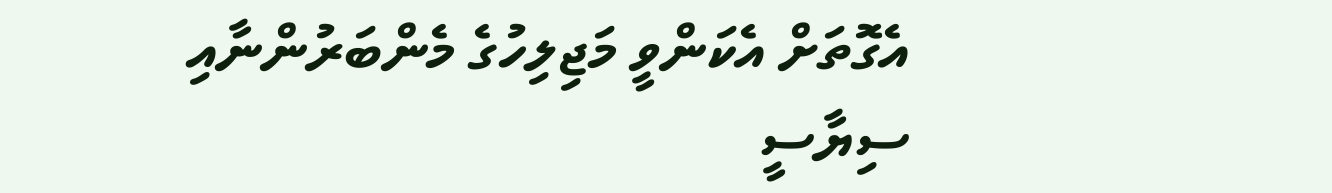އެގޮތަށް އެކަންވީ މަޖިލިހުގެ މެންބަރުންނާއި ސިޔާސީ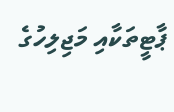ޕާޓީތަކާއި މަޖިލިހުގެ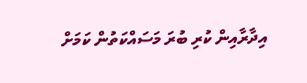އިދާރާއިން ކުރި ބުރަ މަސައްކަތުން ކަމަށް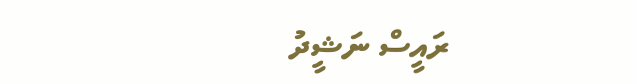ރައީސް ނަޝީދު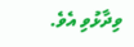ވިދާޅުވި އެވެ.